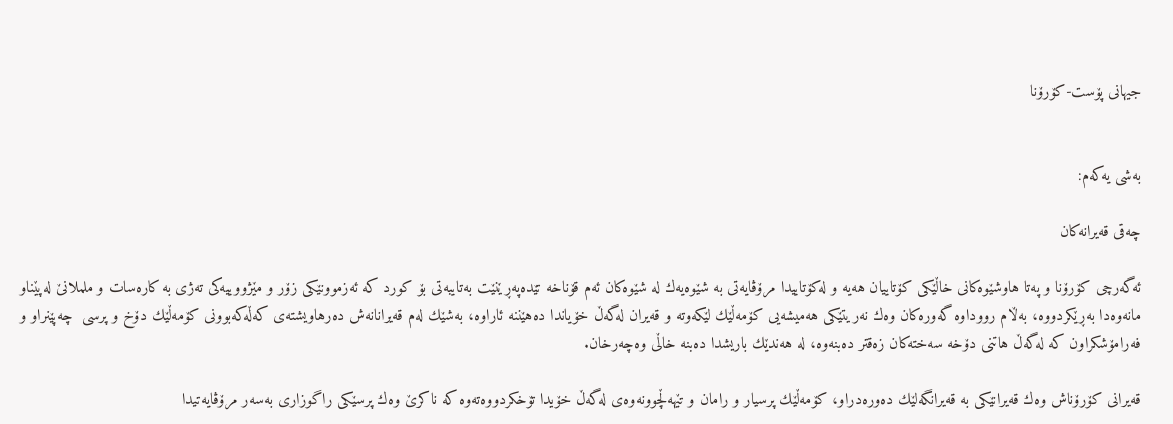جیهانی پۆست-کۆرۆنا


به‌شی یه‌كه‌م:

چه‌قی قه‌یرانه‌كان

ئه‌گه‌رچی كۆرۆنا و په‌تا هاوشێوه‌كانی خاڵێكی كۆتاییان هه‌یه‌ و له‌كۆتاییدا مرۆڤایه‌تی به‌ شێوه‌یه‌ك له‌ شێوه‌كان ئه‌م قۆناخە تێده‌پەڕێنێت به‌تایبه‌تی بۆ كورد كه‌ ئه‌زموونێكی زۆر و مێژووییه‌كی تەژی به‌ كاره‌سات و ململانێ له‌پێناو مانه‌وه‌دا به‌ڕێكردووه‌، به‌ڵام رووداوه‌ گه‌وره‌كان وه‌ك نه‌ریتێكی هه‌میشه‌یی كۆمه‌ڵێك لێكه‌وته‌ و قه‌یران له‌گه‌ڵ خۆیاندا ده‌هێننه‌ ئاراوه‌، به‌شێك له‌م قه‌یرانانه‌ش ده‌رهاویشته‌ی‌ كه‌ڵه‌كه‌بوونی كۆمه‌ڵێك دۆخ و پرسی  چه‌پێنراو و فه‌رامۆشكراون كه‌ له‌گه‌ڵ هاتنی دۆخه‌‌ سه‌خته‌كان زه‌قتر ده‌بنه‌وه‌، له‌ هه‌ندێك باریشدا ده‌بنه‌ خاڵی وه‌چه‌رخان.

قه‌یرانی كۆرۆناش وه‌ك قه‌یرا‌نێكی به‌ قه‌یرانگه‌لێك ده‌وره‌دراو، كۆمه‌ڵێك پرسیار و رامان و تێهه‌ڵچوونه‌وه‌ی له‌گه‌ڵ خۆیدا تۆخكردووەته‌وه‌ كه‌ ناكرێ وه‌ك پرسێكی راگوزاری به‌سه‌ر مرۆڤایه‌تیدا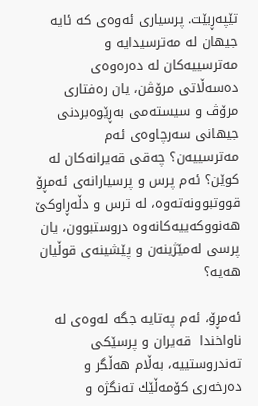تێپه‌ڕ‌بێت. پرسیاری ئه‌وه‌ی كه‌ ئایه‌ جیهان له‌ مه‌ترسیدایه و مه‌ترسییه‌كان له‌ ده‌ره‌وه‌ی ده‌سه‌ڵاتی مرۆڤن‌، یان ره‌فتاری مرۆڤ و سیسته‌می به‌ڕێوه‌بردنی جیهانی سه‌رچاوه‌ی ئه‌م مه‌ترسییه‌ن؟ چه‌قی قه‌یرانه‌كان له‌ كوێن؟ ئه‌م پرس و پرسیارانه‌ی ئه‌مڕۆ قووتبوونه‌ته‌وه‌، له‌ ترس و دڵه‌ڕاوكێ هه‌نووكه‌ییه‌كانه‌وه‌ دروستبوون، یان پرسی له‌‌مێژینه‌ن و پێشینه‌ی قوڵیان هه‌یه‌؟

ئه‌مڕۆ، ئه‌م په‌تایه‌ جگه‌ له‌وه‌ی له‌ ناواخندا  قه‌یران و پرسێكی ته‌ندروستییه‌، به‌ڵام هه‌ڵگر و ده‌رخه‌ری كۆمه‌ڵێك ته‌نگژه‌ و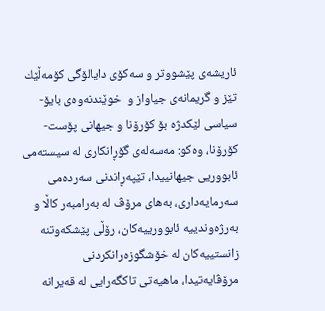ئاریشه‌ی پێشووتر و‌ سه‌كۆی دایالۆگی كۆمه‌ڵێك تێز و گریمانه‌ی جیاواز و  خوێندنه‌وه‌ی بایۆ-سیاسی لێكدژه‌‌ بۆ كۆرۆنا و جیهانی پۆست-كۆرۆنا، وه‌كو: مه‌سه‌له‌ی گۆڕانكاری له‌ سیسته‌می ئابووریی جیهانییدا، تێپه‌ڕاندنی سه‌رده‌می سه‌رمایه‌داری، به‌های مرۆڤ له‌ به‌رامبه‌ر كاڵا و به‌رژه‌وندییه‌ ئابوورییه‌كان، رۆڵی پێشكه‌وتنه‌ زانستییه‌كان له‌ خۆشگوزه‌رانكردنی مرۆڤایه‌تیدا، ماهیه‌تی تاكگه‌رایی له‌ قه‌یرانه‌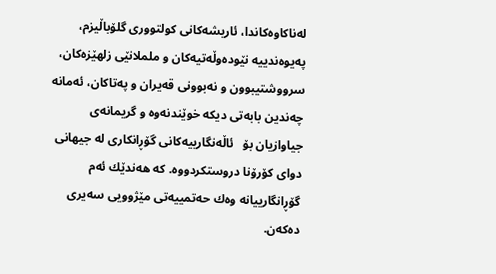له‌ناكاوه‌كاندا، ئاریشه‌كانی كولتووری گلۆباڵیزم، په‌یوه‌ندییه‌ نێوده‌وڵه‌تیه‌كان و ململانێی زلھێزه‌كان، سرووشتیبوون و نه‌بوونی قه‌یران و په‌تاكان، ئه‌مانه‌ چه‌ندین بابه‌تی دیكه‌ خوێندنه‌وه‌ و گریمانه‌ی جیاوازیان بۆ   ئاڵه‌نگارییه‌كانی گۆڕانكاری له‌ جیهانی دوای كۆرۆنا دروستكردووه‌. كه‌ هه‌ندێك ئه‌م گۆڕانگارییانه‌‌ وه‌ك حه‌تمییه‌تی مێژوویی سه‌یری ده‌كه‌ن.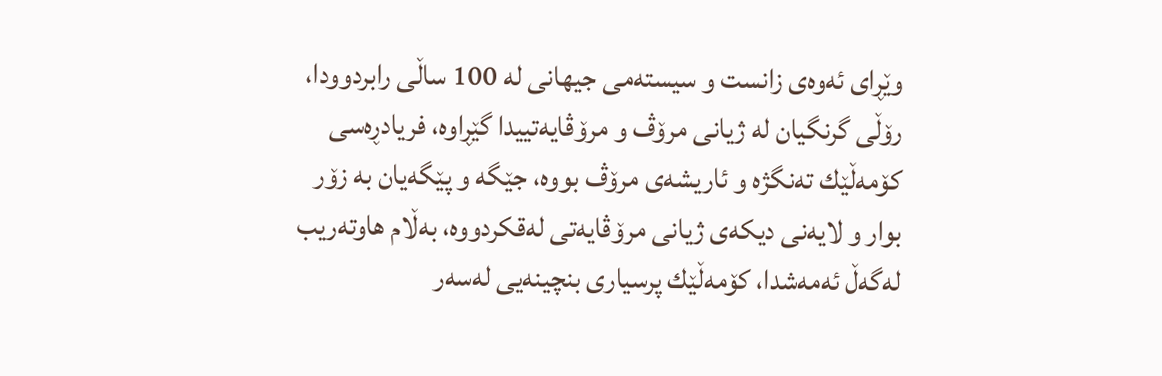وێڕای ئه‌وه‌ی زانست و سیسته‌می جیهانی له‌ 100 ساڵی رابردوودا، رۆڵی گرنگیان له‌ ژیانی مرۆڤ و مرۆڤایه‌تییدا گێڕاوه‌، فریادڕه‌سی كۆمه‌ڵێك ته‌نگژه‌ و ئاریشه‌ی مرۆڤ بووه‌، جێگه‌ و پێگه‌یان به‌ زۆر بوار و لایه‌نی دیكه‌ی ژیانی مرۆڤایه‌تی له‌قكردووه‌، به‌ڵام هاوته‌ریب له‌گه‌ڵ ئه‌مه‌شدا، كۆمه‌ڵێك پرسیاری بنچینه‌یی له‌سه‌ر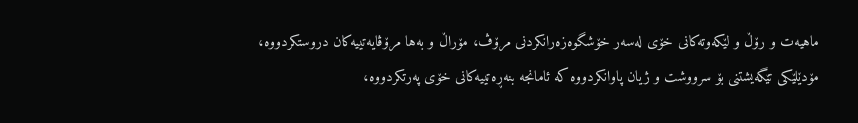ماهیه‌ت و رۆڵ و لێكه‌وته‌كانی خۆی له‌سه‌ر خۆشگوه‌زه‌رانكردنی مرۆڤ، مۆراڵ و به‌ها مرۆڤایه‌تییه‌كان دروستكردووه‌، مۆدێلێكی تێگه‌یشتنی بۆ سرووشت و ژیان پاوانكردووه‌ كه‌ ئامانجه‌ بنه‌ڕه‌تییه‌كانی خۆی په‌رتكردووه‌،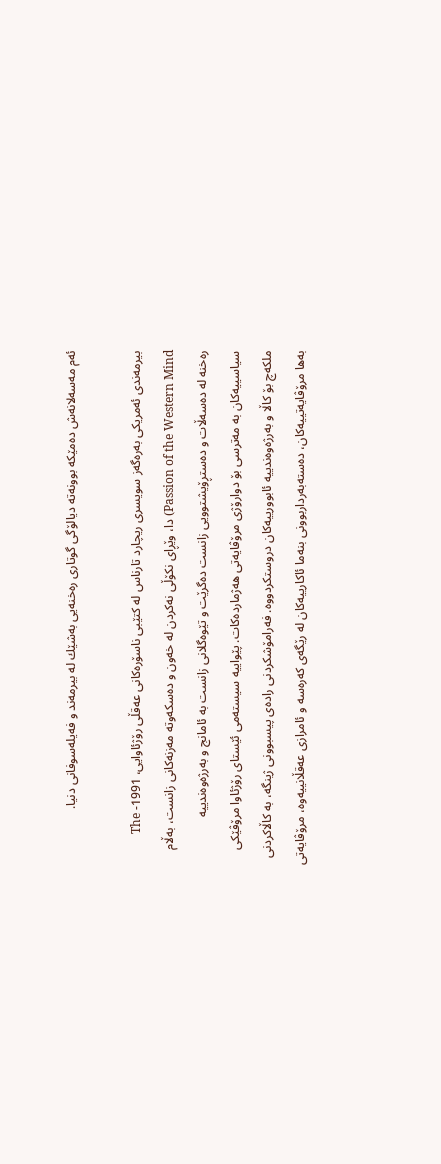ئه‌م مه‌سه‌لانه‌ش ده‌مێكه‌ بوونه‌ته‌ دیالۆگی گوتاری ره‌خنه‌یی به‌شێك له‌ بیرمه‌ند و فه‌یله‌سوفانی دنیا.

بیرمه‌ندی ئه‌مریكی به‌ره‌گه‌ز سویسری ریچارد تارناس له‌ كتێبی ناسۆره‌كانی عه‌قڵی رۆژئاوایی، 1991- The Passion of the Western Mind) دا، وێڕای نكۆڵی نه‌كردن له‌ خه‌ون و ده‌سكه‌وته‌ مه‌زنه‌كانی زانست، به‌ڵام ره‌خنه‌ له‌ ده‌سه‌ڵات و ده‌ستڕۆیشتوویی زانست ده‌گرێت و تێوه‌گلانی زانست به‌ ئامانج و به‌رژه‌وه‌ندییه‌ سیاسییه‌كان به‌ مه‌ترسی بۆ دوارۆژی مرۆڤایه‌تی هه‌ژمارده‌كات. پێواییه‌ سیسته‌می ئێستای رۆژئاوا مرۆڤێكی ملكه‌چ بۆ كاڵا و به‌رژه‌وه‌ندییه‌ ئابوورییه‌كان دروستكردووه‌. فه‌رامۆشكردنی راده‌ی پیسبوونی ژینگه‌، به‌ كاڵاكردنی به‌ها مرۆڤایه‌تییه‌كان، ده‌سته‌به‌رداربوونی بنه‌ما ئاكارییه‌كان له‌ رێگه‌ی كه‌ره‌سه‌ و ئامرازی عه‌قڵانییه‌وه‌، مرۆڤایه‌تی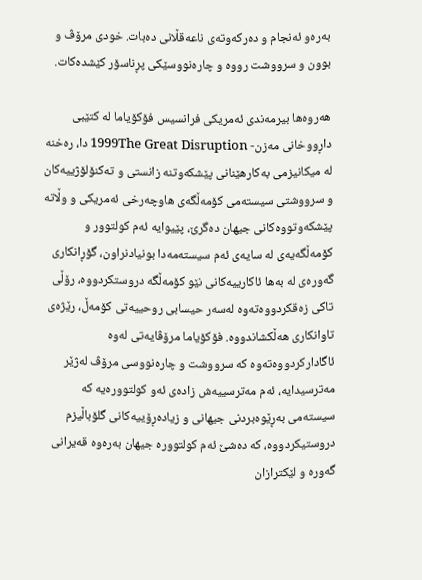به‌ره‌و ئه‌نجام و ده‌ركه‌وته‌ی ناعه‌قڵانی ده‌بات. خودی مرۆڤ و بوون و سرووشت رووه ‌و چاره‌نووسێكی پڕناسۆر كێشده‌كات.

هه‌روه‌ها بیرمه‌ندی ئه‌مریكی فرانسیس فۆكۆیاما له‌ كتێبی داڕووخانی مه‌زن- 1999The Great Disruption دا، ره‌خنه‌ له میكانیزمی به‌كارهێنانی پێشكه‌وتنه‌ زانستی و ته‌كنۆ‌لۆژییه‌كان و سرووشتی سیسته‌می كۆمه‌ڵگه‌ی هاوچه‌رخی ئه‌مریكی و وڵاته‌ پێشكه‌وتووه‌كانی جیهان ده‌گرێ، پێیوایه‌ ئه‌م كولتوور و كۆمه‌ڵگەیه‌ی‌ له‌ سایه‌ی ئه‌م سیستەمه‌دا بونیادنراون، گۆڕانكاری گه‌وره‌ی له‌‌ به‌ها ئاكارییه‌كانی نێو كۆمه‌ڵگه‌ دروستكردووه‌، رۆڵی تاكی زه‌قكردووەته‌وه‌ له‌سه‌ر حیسابی روحییه‌تی كۆمه‌ڵ، رێژه‌ی تاوانكاری هه‌ڵكشاندووه‌. فۆكۆیاما مرۆڤایه‌تی له‌وه‌ ئاگاداركردووەته‌وه‌‌ كه‌ سرووشت و چاره‌‌نووسی مرۆڤ له‌ژێر مه‌ترسیدایه‌، ئه‌م مه‌ترسییه‌ش زاده‌ی ئه‌و كولتووره‌یه‌‌ كه‌ سیسته‌می به‌ڕێوه‌بردنی جیهانی و زیاده‌ڕۆییه‌كانی گلۆباڵیزم دروستیكردووه‌، كه‌ ده‌شێ‌ ئه‌م كولتووره‌ جیهان به‌ره‌وه‌ قه‌یرانی گه‌وره‌ و لێكترازان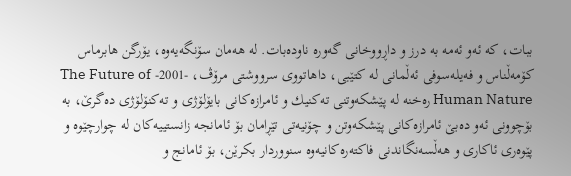ببات، كه‌ ئه‌و ئه‌مه‌ به‌ درز و داڕووخانی گه‌وره‌ ناوده‌بات. له‌ هه‌مان سۆنگه‌يه‌وه‌، یۆرگن هابرماس كۆمه‌ڵناس و فه‌یله‌سوفی ئه‌ڵمانی له‌ كتێبی، داهاتووی سرووشتی مرۆڤ، -2001- The Future of Human Nature ره‌خنه‌‌ له‌ پێشكه‌وتنی ته‌كنیك و ئامرازه‌كانی بایۆلۆژی و ته‌كنۆ‌لۆژی ده‌گرێ، به‌ بۆچوونی ئه‌و ده‌بێ ئامرازه‌كانی پێشكه‌وتن و چۆنیەتی تێڕامان بۆ ئامانجه‌ زانستییه‌كان له‌ چوارچێوه‌ و پێوه‌ری ئاكاری و هه‌ڵسه‌نگاندنی فاكته‌ره‌كانیه‌وه‌ سنووردار بكرێن، بۆ‌ ئامانج و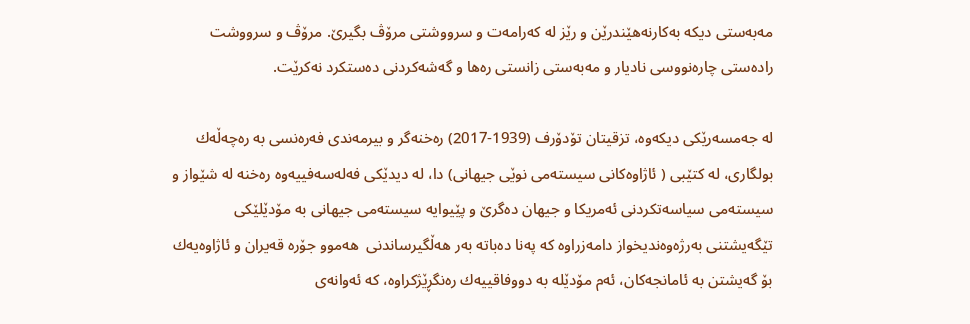مه‌به‌ستی دیكه‌ به‌كار‌نه‌هێندرێن و رێز له‌ كه‌رامه‌ت و سرووشتی مرۆڤ بگیرێ. مرۆڤ و سرووشت راده‌ستی چاره‌نووسی نادیار و مه‌به‌ستی زانستی ره‌ها و گه‌شه‌كردنی ده‌ستكرد نه‌كرێت.

له‌ جه‌مسه‌رێكی دیكه‌وه‌، تزقیتان تۆدۆرف (1939-2017) ره‌خنه‌گر و بیرمه‌ندی فه‌ره‌نسی به‌ ره‌چه‌ڵه‌ك بولگاری، له‌ كتێبی ( ئاژاوه‌كانی سیسته‌می نوێی جیهانی) دا، له‌ دیدێكی فه‌له‌سه‌فییه‌وه‌ ره‌خنه‌ له‌ شێواز و سیسته‌می سیاسه‌تكردنی ئه‌مریكا و جیهان ده‌گرێ و پێیوایه سیسته‌می جیهانی به‌ مۆدێلێكی تێگه‌یشتنی به‌رژه‌وه‌ندیخواز دامه‌زراوه‌ كه‌ په‌نا ده‌باته ‌به‌ر هه‌ڵگیرساندنی  هه‌موو جۆره‌ قه‌یران و ئاژاوه‌یه‌ك بۆ گه‌یشتن به‌ ئامانجه‌كان، ئه‌م مۆدێله‌ به‌ دووفاقییه‌ك ره‌نگڕێژكراوه‌، كه‌ ئه‌وانه‌ی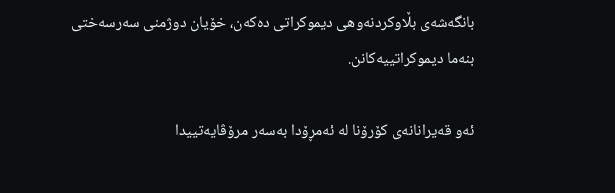بانگه‌شه‌ی بڵاوكردنه‌وهی‌ دیموكراتی ده‌كه‌ن، خۆیان دوژمنی سه‌رسه‌ختی بنه‌ما دیموكراتییه‌كانن.

ئه‌و قه‌یرانانه‌ی كۆرۆنا له‌ ئه‌مڕۆدا به‌سه‌ر مرۆڤایه‌تییدا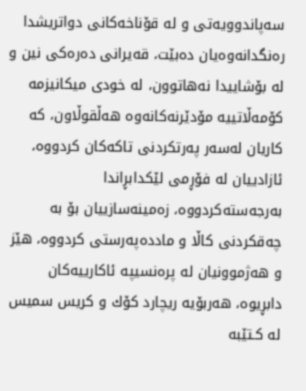سه‌پاندوویه‌تی و له‌ قۆناخە‌كانی دواتریشدا ره‌نگدانه‌وه‌یان ده‌بێت، قه‌یرانی ده‌ره‌كی نین و له‌ بۆشاییدا نه‌هاتوون، له‌ خودی میكانیزمه‌ كۆمه‌ڵاتییه‌ مۆدێرنه‌كانه‌وه‌ هه‌ڵقوڵاون، كه‌ كاریان له‌سه‌ر په‌رتكردنی تاكه‌كان كردووه‌، ئازادییان له‌ فۆڕمی لێكدابڕاندا به‌رجه‌سته‌كردووه‌، زه‌مینه‌سازییان بۆ به‌ چه‌قكردنی كاڵا و مادده‌په‌رستی كردووه‌، هێز و هه‌ژموونیان له‌ پره‌نسیپه‌ ئاكارییه‌كان دابڕیوه‌، هه‌ربۆیه ریچارد كۆك و كریس سمیس له‌ كـتێبه‌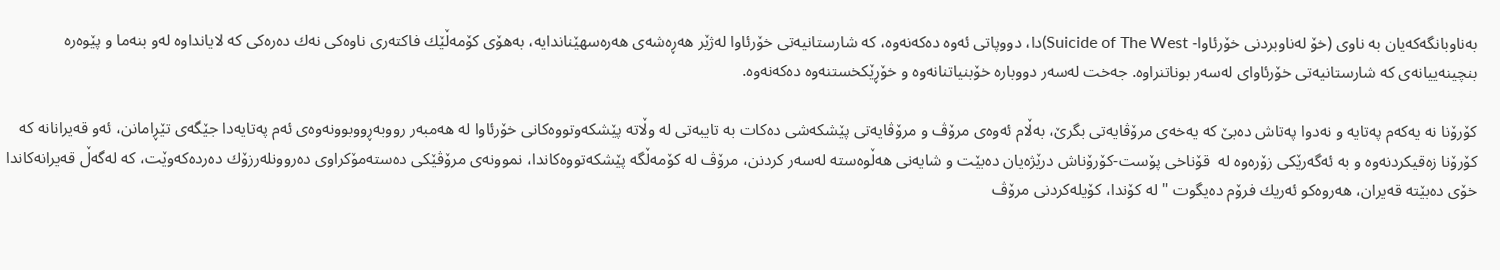به‌ناوبانگه‌كه‌یان به‌ ناوی (خۆ له‌ناوبردنی خۆرئاوا- Suicide of The West)دا، دووپاتی ئه‌وه‌ ده‌كه‌نه‌وه‌، كه‌ شارستانیه‌تی خۆرئاوا له‌ژێر هه‌ڕه‌شه‌ی هه‌ره‌سهێناندایه‌، به‌هۆی كۆمه‌ڵێك فاكته‌ری ناوه‌كی نه‌ك ده‌ره‌كی كه لایانداوه‌ له‌و بنه‌ما و پێوه‌ره‌ بنچینه‌ییانه‌ی كه‌ شارستانیه‌تی خۆرئاوای له‌سه‌ر بوناتنراوه‌. جه‌خت له‌سه‌ر دووباره‌ خۆبنیاتنانه‌وه‌ و خۆڕێكخستنه‌وه‌ ده‌كه‌نه‌وه‌.

كۆرۆنا نه‌ یه‌كه‌م په‌تایه‌ و نه‌دوا په‌تاش ‌ده‌بێ كه‌ یه‌‌خه‌ی مرۆڤایه‌تی بگرێ، به‌ڵام ئه‌وه‌ی مرۆڤ و مرۆڤایه‌تی پێشكه‌شی ده‌كات به‌ تایبه‌تی له‌ وڵاته‌ پێشكه‌وتووه‌كانی خۆرئاوا له‌ هه‌مبه‌ر رووبه‌ڕووبوونه‌وه‌ی ئه‌م په‌تایه‌دا جێگه‌ی تێڕامانن، ئه‌و قه‌یرانانه‌‌ كه‌  كۆرۆنا زه‌قیكردنه‌وه و به‌ ئه‌گه‌رێكی زۆره‌وه‌ له‌  قۆناخی پۆست-كۆرۆناش درێژه‌یان ده‌بێت و شایه‌نی هه‌ڵوه‌سته‌ له‌سه‌ر كردنن، مرۆڤ له‌ كۆمه‌ڵگه‌ پێشكه‌تووه‌كاندا، نموونه‌ی مرۆڤێكی ده‌سته‌مۆكراوی دەروونله‌رزۆك ده‌رده‌كه‌وێت‌، كه‌ له‌گەڵ قه‌یرانه‌كاندا خۆی ده‌بێته‌ قه‌یران، هه‌روه‌كو ئه‌ریك فرۆم ده‌یگوت "له‌ كۆندا، كۆیله‌كردنی مرۆڤ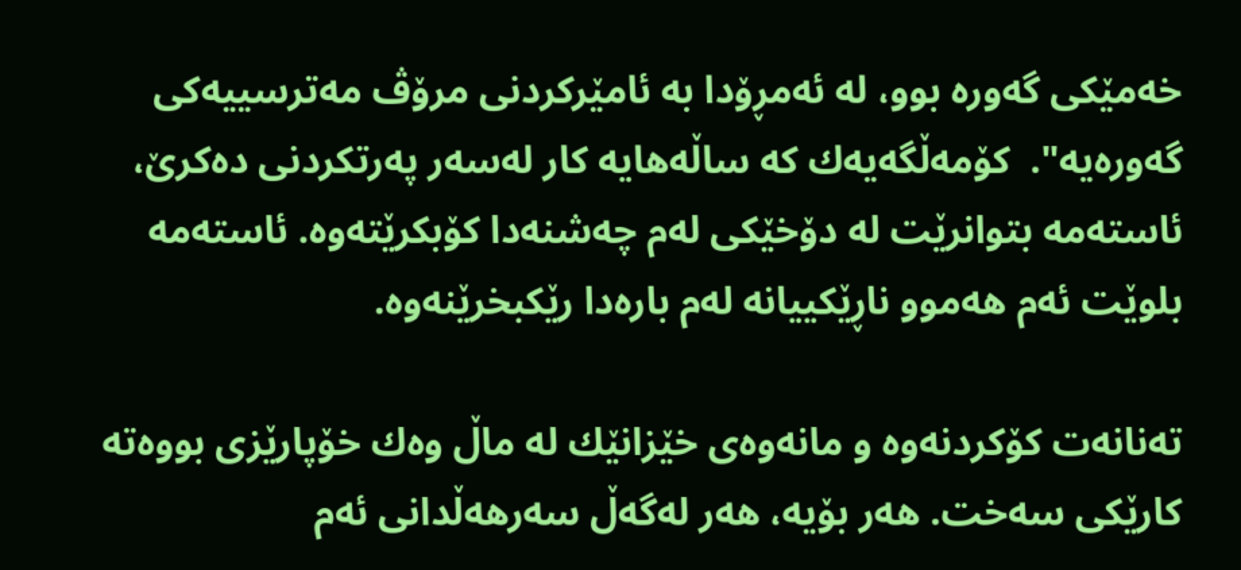خه‌مێكی گه‌وره‌ بوو، له‌ ئه‌مڕۆدا به‌ ئامێركردنی مرۆڤ مه‌ترسییه‌كی گه‌وره‌یه".  كۆمه‌ڵگه‌یه‌ك كه‌ ساڵه‌هایه‌ كار له‌سه‌ر په‌رتكردنی ده‌كرێ، ئاسته‌مه‌ بتوانرێت له‌ دۆخێكی له‌م چه‌شنه‌دا كۆبكرێته‌وه‌. ئاسته‌مه‌ بلوێت ئه‌م هه‌موو ناڕێكییانه‌ له‌م باره‌دا رێكبخرێنه‌وه.

ته‌نانه‌ت كۆكردنه‌وه‌ و مانه‌وه‌ی خێزانێك له‌ ماڵ وه‌ك خۆپارێزی بووەته‌ كارێكی سه‌خت. هه‌ر بۆیه‌، هه‌ر له‌گه‌ڵ سه‌رهه‌ڵدانی ئه‌م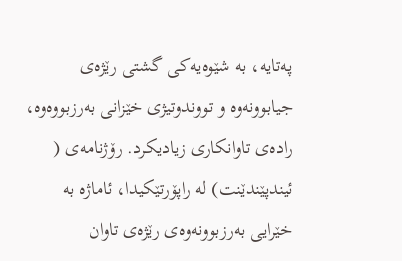په‌تایه‌‌، به‌ شێوه‌یه‌كی گشتی رێژه‌ی جیابوونه‌وه‌ و تووندوتیژی خێزانی به‌رزبووه‌وه‌، راده‌ی تاوانكاری زیادیكرد. رۆژنامه‌ی ( ئیندپێندێنت) له‌ راپۆرتێكیدا، ئاماژه‌ به‌ خێرایی به‌رزبوونه‌وه‌ی رێژه‌ی تاوان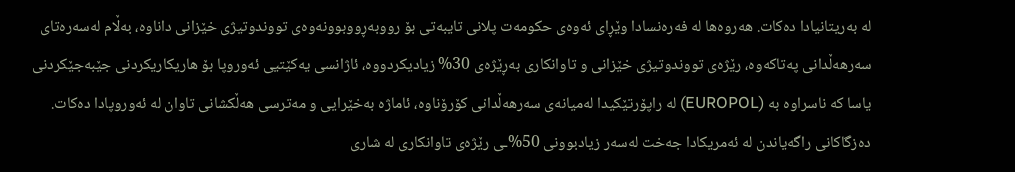له‌ به‌ریتانیادا ده‌كات. هه‌روه‌ها له‌ فه‌ره‌نسادا وێڕای ئه‌وه‌ی حكومه‌ت پلانی تایبه‌تی بۆ رووبه‌ڕووبوونه‌وه‌ی تووندوتیژی خێزانی داناوه‌، به‌ڵام له‌سه‌ره‌تای سه‌رهه‌ڵدانی په‌تاكه‌وه‌‌، رێژه‌ی تووندوتیژی خێزانی و تاوانكاری به‌ڕێژه‌ی 30% زیادیكردووه‌، ئاژانسی یه‌كێتیی ئه‌وروپا بۆ هاریكاریكردنی جێبه‌جێكردنی یاسا كه‌ ناسراوه‌ به‌ (EUROPOL) له‌ راپۆرتێكیدا له‌میانه‌ی سه‌رهه‌ڵدانی كۆرۆناو‌ه‌، ئاماژه‌ به‌خێرایی و مه‌ترسی هه‌ڵكشانی تاوان له‌ ئه‌وروپادا ده‌كات. ده‌زگاكانی راگه‌یاندن له‌ ئه‌مریكادا جه‌خت له‌سه‌ر زیادبوونی 50%ـی رێژه‌ی تاوانكاری له‌ شاری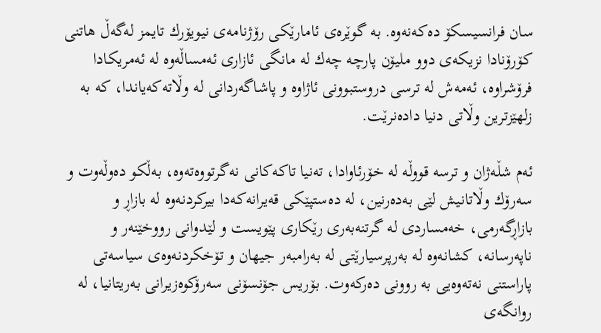سان فرانسیسكۆ ده‌كه‌نه‌وه. به‌ گوێره‌ی ئامارێكی رۆژنامه‌ی نیویۆرك تایمز‌ لەگه‌ڵ هاتنی كۆرۆنادا نزیكه‌ی دوو ملیۆن پارچه‌ چه‌ك له‌ مانگی ئازاری ئه‌مساڵه‌وه‌ له‌ ئه‌مریكادا فرۆشراوه‌، ئه‌مه‌ش له‌ ترسی دروستبوونی ئاژاوه‌ و پاشاگه‌ردانی له‌ وڵاته‌كه‌یاندا، كه‌ به‌ زلهێزترین وڵاتی دنیا داده‌نرێت.

ئه‌م شڵه‌ژان و ترسه‌ قووڵه‌ له‌ خۆرئاوادا، ته‌نیا تاكه‌كانی نه‌گرتووەته‌وه‌، به‌ڵكو ده‌وڵه‌وت و سه‌رۆك وڵاتانیش لێی به‌ده‌رنین، له‌ ده‌ستپێكی قه‌یرانه‌كه‌دا‌‌ بیركردنه‌وه‌ له‌ بازاڕ و بازاڕگه‌رمی، خه‌مساردی له‌ گرتنه‌به‌ری رێكاری پێویست و لێدوانی رووخێنه‌ر و ناپه‌رسانه‌، كشانه‌وه‌ له‌ به‌رپرسیار‌ێتی له‌ به‌رامبه‌ر جیهان و تۆخكردنه‌وه‌ی سیاسه‌تی پاراستنی نه‌ته‌وه‌یی به‌ روونی ده‌ركه‌وت. بۆريس جۆنسۆنی سه‌رۆكوه‌زیرانی به‌ریتانیا، له‌ روانگه‌ی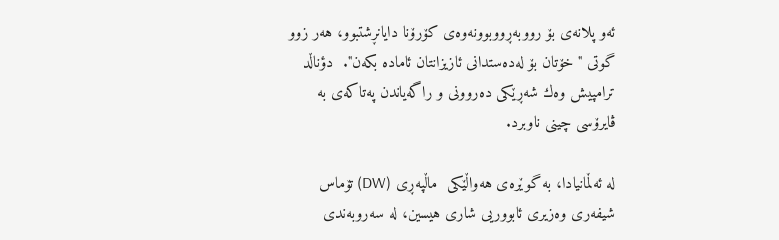ئه‌و پلانه‌ی بۆ رووبەڕووبوونه‌وه‌ی كۆرۆنا دایانڕشتبوو، هه‌ر زوو گوتی " خۆتان بۆ له‌ده‌ستدانی ئازیزانتان ئاماده‌ بكه‌ن".  دؤناڵد ترامپیش وه‌ك شه‌ڕێكی ده‌روونی و راگه‌یاندن په‌تاكه‌ی به‌ ڤایرۆسی چینی ناوبرد.

له‌ ئه‌ڵمانیادا، به‌ گوێره‌ی هه‌واڵێكی  ماڵپه‌ڕی (DW) تۆماس شیفه‌ری وه‌زیری ئابووریی شاری هیسین، له‌ سه‌روبه‌ندی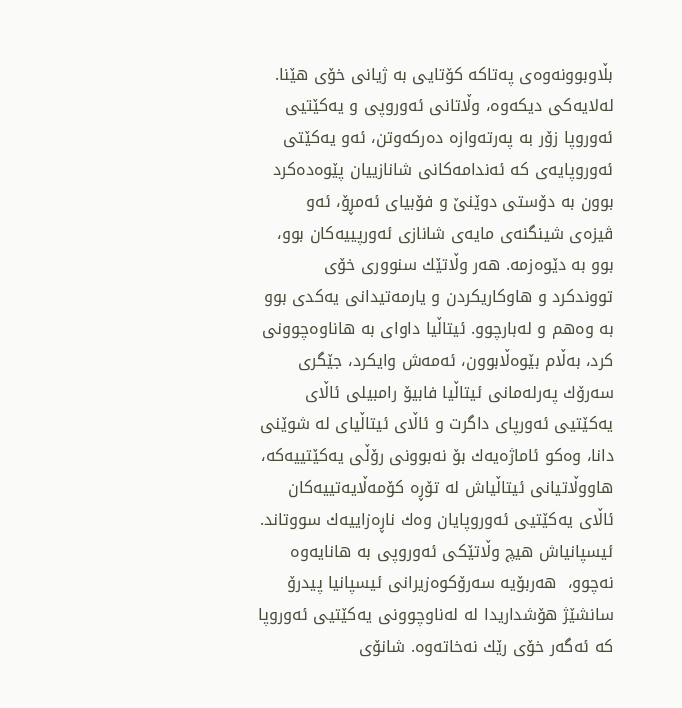بڵاوبوونه‌وه‌ی په‌تاكه‌ كۆتایی به‌ ژیانی خۆی هێنا. له‌لایه‌كی دیكه‌وه‌، وڵاتانی ئه‌وروپی و یه‌كێتیی ئه‌وروپا زۆر به‌ په‌رته‌وازه‌ ده‌ركه‌وتن، ئه‌و یه‌كێتی ئه‌وروپایه‌ی كه‌ ئه‌ندامه‌كانی شانازییان پێوه‌ده‌كرد بوون به‌ دۆستی دوێنێ و فۆبیای ئه‌مڕۆ، ئه‌و ڤیزه‌ی شینگنه‌ی مایه‌ی شانازی ئه‌ورپییه‌كان بوو، بوو به‌ دێوه‌زمه‌. هه‌ر وڵاتێك سنووری خۆی تووندكرد و هاوكاریكردن و یارمه‌تیدانی یه‌كدی بوو به‌ وه‌هم و له‌بارچوو. ئیتاڵیا داوای به‌ هاناوه‌چوونی كرد، به‌ڵام بێوه‌ڵابوون، ئه‌مه‌ش وایكرد، جێگری سه‌رۆك په‌رله‌مانی ئیتاڵیا فابيۆ رامبيلی ئاڵای یه‌كێتیی ئه‌ورپای داگرت و ئاڵای ئیتاڵیای له‌ شوێنی دانا، وه‌كو ئاماژه‌یه‌ك بۆ نەبوونی رۆڵی یه‌كێتییه‌كه‌، هاووڵاتیانی ئیتاڵیاش له‌ تۆڕه‌ كۆمه‌ڵایه‌تییه‌كان ئاڵای یه‌كێتیی ئه‌وروپایان وه‌ك ناڕه‌زاییه‌ك سووتاند. ئیسپانیاش هیچ وڵاتێكی ئه‌وروپی به‌ هانایه‌وه‌ نه‌چوو،  هه‌ربۆیه سه‌رۆكوه‌زیرانی ئیسپانیا‌ پیدرۆ سانشێژ هۆشداریدا لە له‌ناوچوونی یه‌كێتیی ئه‌و‌روپا كه‌ ئه‌گه‌ر خۆی رێك نه‌خاته‌وه‌. شانۆی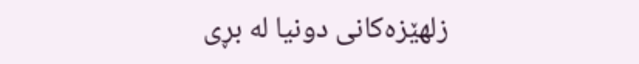زلهێزه‌كانی دونیا له‌ بڕی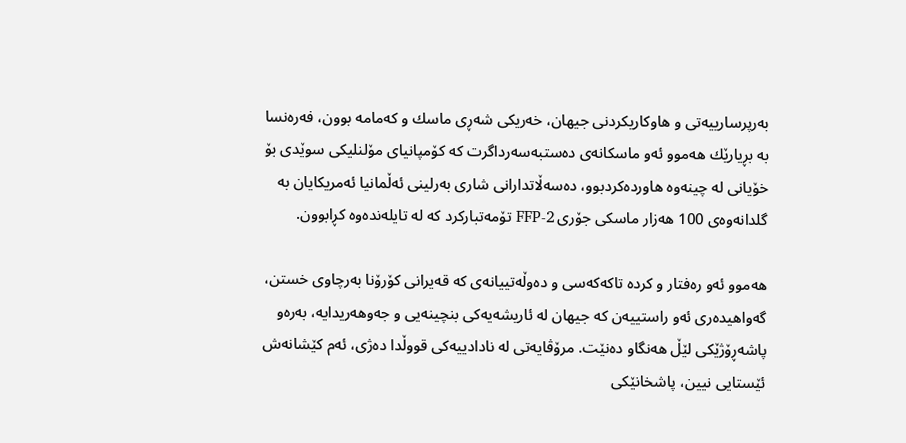به‌رپرسارییه‌تی و هاوكاریكردنی جیهان، خه‌ریكی شه‌ڕی ماسك و كه‌مامه‌ بوون، فه‌ره‌نسا به‌ بڕیارێك هه‌موو ئه‌و ماسكانه‌ی ده‌ستبه‌سه‌ر‌داگرت كه‌ كۆمپانیای مۆلنلیكی سوێدی بۆ خۆیانی له‌ چینه‌وه‌ هاورده‌كردبوو، ده‌سه‌ڵاتدارانی شاری به‌رلینی ئه‌ڵمانیا ئه‌مریكایان به‌ گلدانه‌وه‌ی 100 هه‌زار ماسكی جۆری FFP-2 تۆمه‌تباركرد كه‌ له‌ تایله‌نده‌وه‌ كڕابوون.

هه‌موو ئه‌و ره‌فتار و كرده‌ تاكه‌كه‌سی و ده‌وڵه‌تییانه‌ی كه‌ قه‌یرانی كۆرۆنا به‌رچاوی خستن، گه‌واهیده‌ری ئه‌و راستییه‌ن كه‌ جیهان له‌ ئاریشه‌یه‌كی بنچینه‌یی و جه‌وهه‌ریدایه‌،‌ به‌ره‌و پاشه‌ڕۆژێكی لێڵ هه‌نگاو ده‌نێت. مرۆڤایه‌تی له‌ نادادییه‌كی قووڵدا ده‌ژی، ئه‌م كێشانه‌ش ئێستایی نیین، پاشخانێكی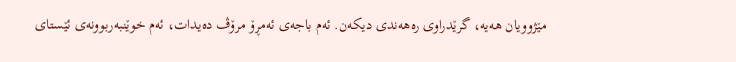مێژوویان هه‌یه‌، گرێدراوی ره‌هه‌ندی دیكه‌ن. ئه‌م باجه‌ی ئه‌مڕۆ مرۆڤ ده‌یدات، ئه‌م خوێنبه‌ربوونه‌ی ئێستای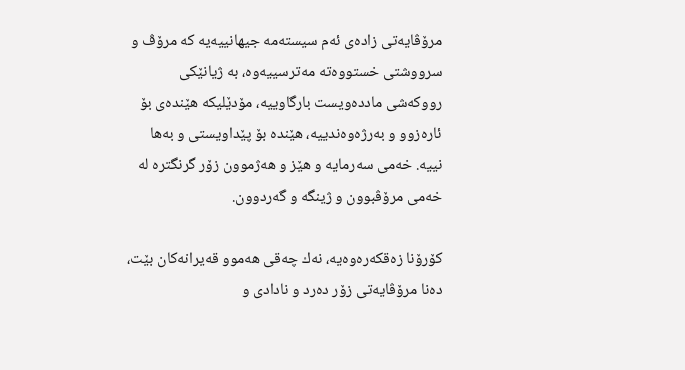مرۆڤایه‌تی زاده‌ی ئه‌م سیسته‌مه‌ جیهانییه‌یه‌‌‌ كه‌ مرۆڤ و سرووشتی خستووەته‌ مه‌ترسییه‌وه‌‌، به‌ ژیانێكی رووكه‌شی مادده‌ویست بارگاوییه‌، مۆدێلیكه‌ هێنده‌ی بۆ ئاره‌زوو و به‌رژه‌وه‌ندییه‌، هێنده‌ بۆ پێداویستی و به‌ها نییه‌. خه‌می سه‌رمایه‌ و هێز و هه‌ژموون زۆر گرنگتره‌ له‌ خه‌می مرۆڤبوون و ژینگه‌ و گه‌ردوون.

كۆرۆنا زه‌قكه‌ره‌وه‌یه‌، نه‌ك چه‌قی هه‌موو قه‌یرانه‌كان بێت، ده‌نا مرۆڤایه‌تی زۆر ده‌رد و نادادی و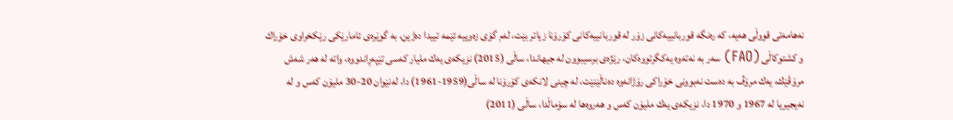نه‌هامه‌تی قووڵی هه‌یه‌، كه‌ ره‌نگه‌ قوربانییه‌كانی زۆر له‌ قوربانییه‌كانی كۆرۆنا زیاتر بێت، له‌م گۆی زه‌وییه‌ ئێمه‌ تییدا ده‌ژین، به‌ گوێره‌ی ئامارێكی رێكخراوی خۆراك و كشتوكاڵی (FAO) سه‌ر به‌ نه‌ته‌وه‌ یه‌كگرتووه‌كان، رێژه‌ی برسيبوون له‌ جیهاندا، ساڵی (2015) نزیكه‌ی یه‌ك ملیار كه‌سی تێپه‌ڕاندووه‌، واته‌ له‌ هه‌ر شه‌ش مرۆڤێك، یه‌ك مرۆڤ به ‌ده‌ست نه‌بوونی خۆراكی رۆژانه‌وه‌‌ ده‌ناڵێنێت، له‌ چینی لانكه‌ی كۆرۆنا له‌ ساڵی(1959-1961) دا، له‌نێوان 20-30 ملیۆن كه‌س و له‌ نه‌یجیریا له‌ 1967 و 1970 دا، نزیكه‌ی یه‌ك ملیۆن كه‌س و هه‌روه‌ها له‌ سۆماڵدا، ساڵی (2011)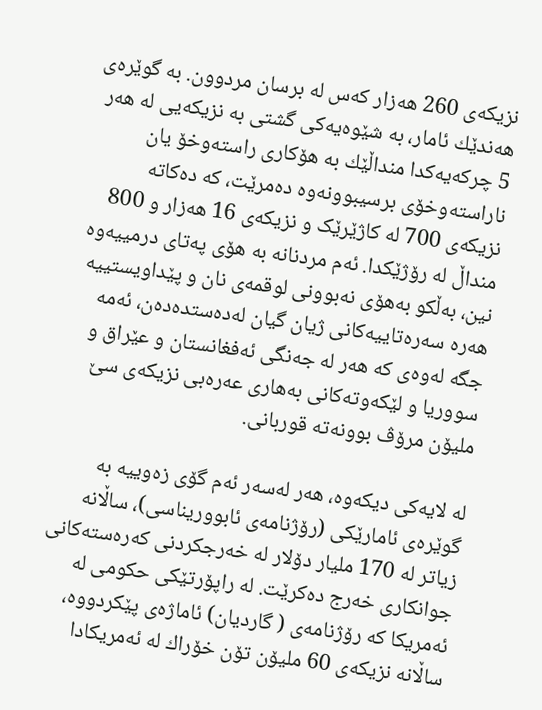نزیكه‌ی 260 هەزار كه‌س له‌ برسان مردوون. به‌ گوێره‌ی هه‌ندێك ئامار، به‌ شێوه‌یه‌كی گشتی به‌ نزیكه‌یی له‌ هه‌ر 5 چركه‌یه‌كدا منداڵێك به‌ هۆكاری راسته‌وخۆ یان ناراسته‌وخۆی برسیبوونه‌وه‌ ده‌مرێت، كه‌ ده‌كاته‌ نزیكه‌ی 700 له‌ كاژێرێک و نزیكه‌ی 16 هەزار و 800 منداڵ له‌ رۆژێكدا. ئه‌م مردنانه‌ به‌ هۆی په‌تای درمییه‌وه‌ نین، به‌ڵكو به‌هۆی نه‌بوونی‌ لوقمه‌ی نان و پێداویستییه‌ هه‌ره‌ سه‌ره‌تاییه‌كانی ژیان گیان له‌ده‌ستده‌ده‌ن، ئه‌مه‌ جگه‌ له‌وه‌ی كه‌ هه‌ر له‌ جه‌نگی ئه‌فغانستان و عێراق و سووریا و لێكه‌وته‌كانی به‌هاری عه‌ره‌بی نزیكه‌ی سێ ملیۆن مرۆڤ بوونه‌ته‌ قوربانی.

له‌ لایه‌كی دیكه‌وه‌، هه‌ر له‌سه‌ر ئه‌م گۆی زه‌وییه‌ به‌ گوێره‌ی ئامارێكی (رۆژنامه‌ی ئابووریناسی)، ساڵانه‌ زیاتر له‌ 170 ملیار دۆلار له‌ خه‌رجكردنی كه‌ره‌سته‌كانی جوانكاری خه‌رج ده‌كرێت. له‌ راپۆرتێكی حكومی له‌ ئه‌مریکا كه‌ رۆژنامه‌ی ( گاردیان) ئاماژه‌ی پێكردووه‌، ساڵانه‌ نزیكه‌ی 60 ملیۆن تۆن خۆراك له‌ ئه‌مریكادا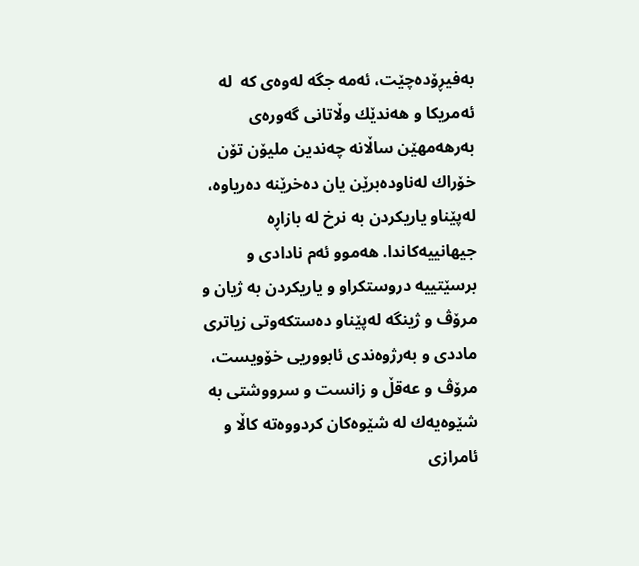به‌فیڕۆده‌چێت، ئه‌مه‌ جگه‌ له‌وه‌ی كه‌  له‌ ئه‌مریكا و هه‌ندێك وڵاتانی گه‌وره‌ی به‌رهه‌مهێن ساڵانه‌ چه‌ندین ملیۆن تۆن خۆراك له‌ناوده‌برێن یان ده‌خرێنه‌‌ ده‌ریاوه، له‌پێناو یاریكردن به‌ نرخ له‌ بازاڕه‌ جیهانییه‌كاندا. هه‌موو ئه‌م نادادی و برسێتییه‌ دروستكراو و یاریكردن به‌ ژیان و مرۆڤ و ژینگه‌ له‌پێناو ده‌ستكه‌وتی زیاتری ماددی و به‌رژوه‌ندی ئابووريی خۆویست، مرۆڤ و عه‌قڵ و زانست و سرووشتی به‌ شێوه‌یه‌ك له‌ شێوه‌كان كردووەته كاڵا و ئامرازی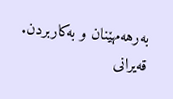به‌رهه‌مهێنان و به‌كاربردن. قه‌یرانی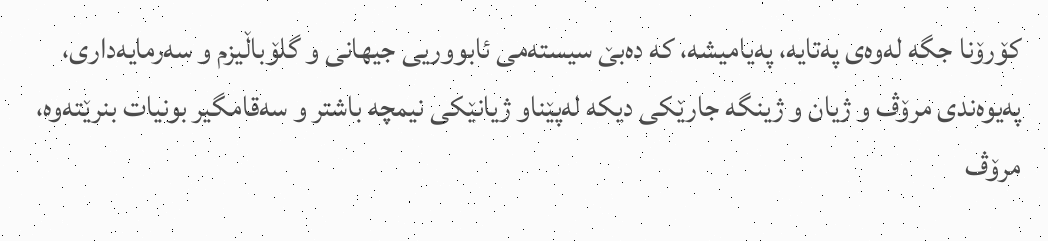كۆرۆنا جگه‌ له‌وه‌ی په‌تایه‌، په‌یامیشه‌، كه‌ ده‌بێ سیسته‌می ئابووریی جیهانی و گلۆباڵیزم و سه‌رمایه‌داری، په‌یوه‌ندی مرۆڤ و ژیان و ژینگه‌ جارێكی دیكه‌ له‌‌پێناو ژیانێكی نیمچه‌ باشتر و سه‌قامگیر بونیات بنرێته‌وه‌، مرۆڤ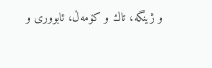و ژینگه‌، تاك و كۆمه‌ڵ، ئابووری و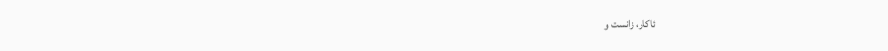ئاكار، زانست و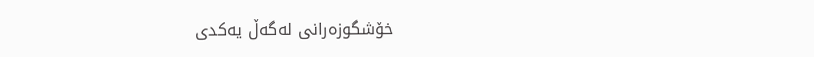خۆشگوزه‌رانی له‌گه‌ڵ یه‌كدی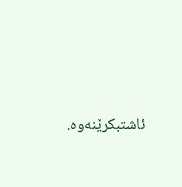ئاشتبكرێنه‌وه‌.